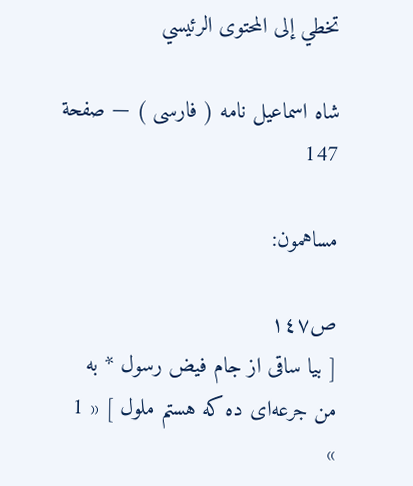تخطي إلى المحتوى الرئيسي

شاه اسماعيل نامه ( فارسى ) — صفحة 147

مساهمون:

ص١٤٧
[ بيا ساقى از جام فيض رسول * به من جرعه‌اى ده كه هستم ملول ] « 1 »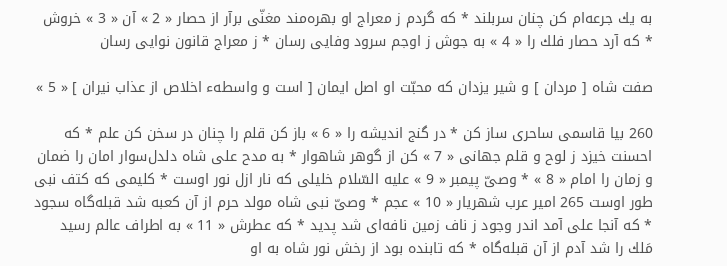به يك جرعه‌ام كن چنان سربلند * كه گردم ز معراج او بهره‌مند مغنّى برآر از حصار « 2 » آن « 3 » خروش * كه آرد حصار فلك را « 4 » به جوش ز اوجم سرود وفايى رسان * ز معراج قانون نوايى رسان

صفت شاه [ مردان ] و شير يزدان كه محبّت او اصل ايمان [ است و واسطهء اخلاص از عذاب نيران ] « 5 »

260 بيا قاسمى ساحرى ساز كن * در گنج انديشه را « 6 » باز كن قلم را چنان در سخن كن علم * كه احسنت خيزد ز لوح و قلم جهانى « 7 » كن از گوهر شاهوار * به مدح على شاه دلدل‌سوار امان را ضمان و زمان را امام « 8 » * وصىّ پيمبر « 9 » عليه السّلام خليلى كه نار ازل نور اوست * كليمى كه كتف نبى طور اوست 265 امير عرب شهريار « 10 » عجم * وصىّ نبى شاه مولد حرم از آن كعبه شد قبله‌گاه سجود * كه آنجا على آمد اندر وجود ز ناف زمين نافه‌اى شد پديد * كه عطرش « 11 » به اطراف عالم رسيد مَلك را شد آدم از آن قبله‌گاه * كه تابنده بود از رخش نور شاه به او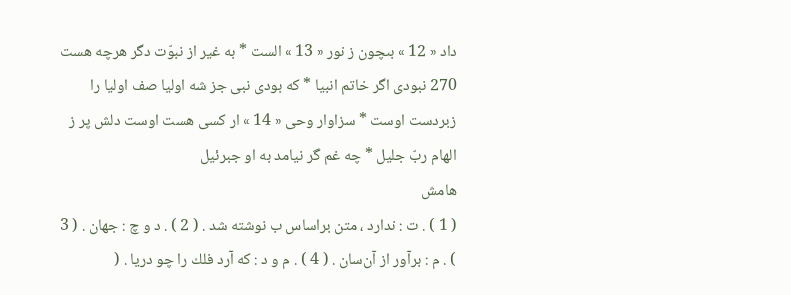داد « 12 » بىچون ز نور « 13 » الست * به غير از نبوّت دگر هرچه هست 270 نبودى اگر خاتم انبيا * كه بودى نبى جز شه اوليا صف اوليا را زبردست اوست * سزاوار وحى « 14 » ار كسى هست اوست دلش پر ز الهام ربّ جليل * چه غم گر نيامد به او جبرئيل
هامش
( 1 ) . ت : ندارد ، متن براساس ب نوشته شد . ( 2 ) . د و چ : جهان . ( 3 ) . م : برآور از آن‌سان . ( 4 ) . م و د : كه آرد فلك را چو دريا . (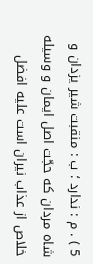5 ) . م : ندارد ؛ ب : منقبت شير يزدان و شاه مردان كه حجّت اصل ايمان و وسيله خلاص از عذاب نيران است عليه افضل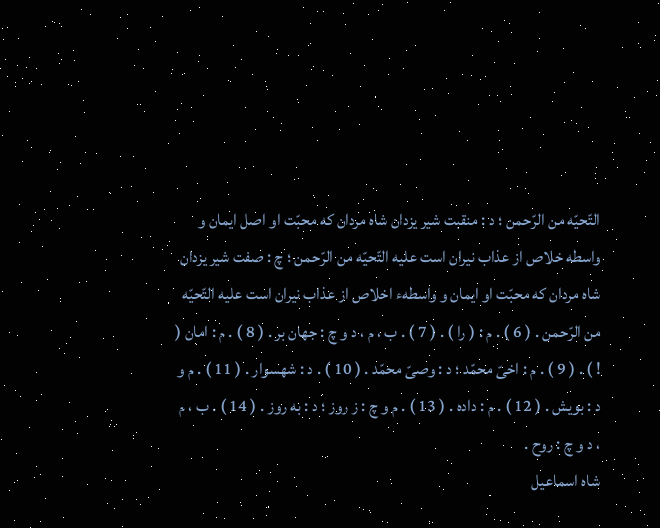التّحيّه من الرّحمن ؛ د : منقبت شير يزدان شاه مردان كه محبّت او اصل ايمان و واسطه خلاص از عذاب نيران است عليه التّحيّه من الرّحمن ؛ چ : صفت شير يزدان شاه مردان كه محبّت او ايمان و واسطهء اخلاص از عذاب نيران است عليه التّحيّه من الرّحمن . ( 6 ) . م : ( را ) . ( 7 ) . ب ، م ، د و چ : جهان بر . ( 8 ) . م : امان ( ! ) . ( 9 ) . م : اخىّ محمّد ؛ د : وصىّ محمّد . ( 10 ) . د : شهسوار . ( 11 ) . م و د : بويش . ( 12 ) . م : داده . ( 13 ) . م و چ : ز روز ؛ د : به روز . ( 14 ) . ب ، م ، د و چ : روح .
شاه اسماعيل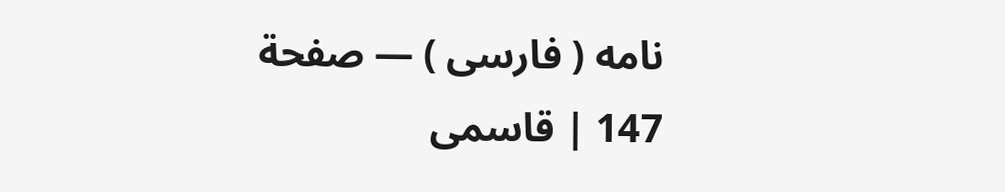نامه ( فارسى ) — صفحة 147 | قاسمى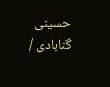حسينى گنابادى /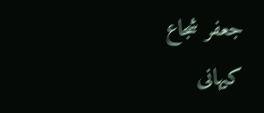جعفر شجاع كيهانى